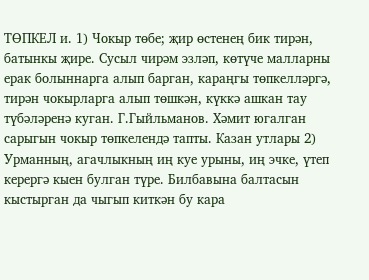ТӨПКЕЛ и. 1) Чокыр төбе; җир өстенең бик тирән, батынкы җире. Сусыл чирәм эзләп, көтүче малларны ерак болыннарга алып барган, караңгы төпкелләргә, тирән чокырларга алып төшкән, күккә ашкан тау түбәләренә куган. Г.Гыйльманов. Хәмит югалган сарыгын чокыр төпкелендә тапты. Казан утлары 2) Урманның, агачлыкның иң куе урыны, иң эчке, үтеп керергә кыен булган түре. Билбавына балтасын кыстырган да чыгып киткән бу кара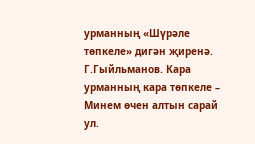урманның «Шүрәле төпкеле» дигән җиренә. Г.Гыйльманов. Кара урманның кара төпкеле – Минем өчен алтын сарай ул.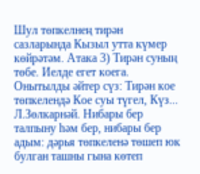Шул төпкелнең тирән сазларында Кызыл утта күмер көйрәтәм. Атака 3) Тирән суның төбе. Иелде егет коега. Онытылды әйтер сүз: Тирән кое төпкелендә Кое суы түгел, Күз... Л.Зөлкарнәй. Нибары бер талпыну һәм бер, нибары бер адым: дәрья төпкеленә төшеп юк булган ташны гына көтеп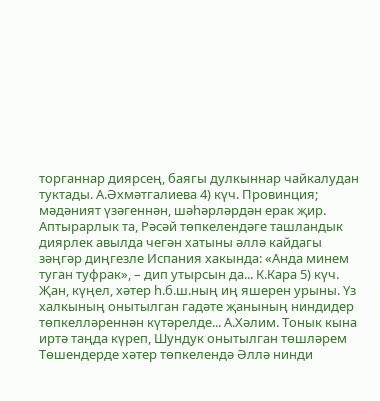торганнар диярсең, баягы дулкыннар чайкалудан туктады. А.Әхмәтгалиева 4) күч. Провинция; мәдәният үзәгеннән, шәһәрләрдән ерак җир. Аптырарлык та, Рәсәй төпкелендәге ташландык диярлек авылда чегән хатыны әллә кайдагы зәңгәр диңгезле Испания хакында: «Анда минем туган туфрак», – дип утырсын да... К.Кара 5) күч. Җан, күңел, хәтер һ.б.ш.ның иң яшерен урыны. Үз халкының онытылган гадәте җанының ниндидер төпкелләреннән күтәрелде... А.Хәлим. Тонык кына иртә таңда күреп, Шундук онытылган төшләрем Төшендерде хәтер төпкелендә Әллә нинди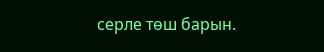серле төш барын.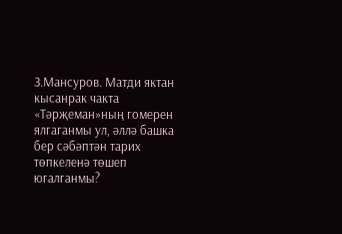З.Мансуров. Матди яктан кысанрак чакта «Тәрҗеман»ның гомерен ялгаганмы ул, әллә башка бер сәбәптән тарих төпкеленә төшеп югалганмы?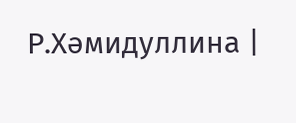Р.Хәмидуллина |